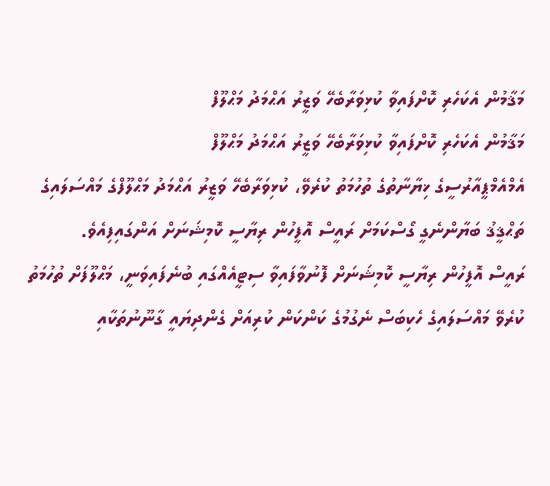މަޤާމުން އެކަހެރި ކޮށްފައިވާ ކުޅިވަރާބެހޭ ވަޒީރު އަޙްމަދު މަޙްލޫފް
މަޤާމުން އެކަހެރި ކޮށްފައިވާ ކުޅިވަރާބެހޭ ވަޒީރު އަޙްމަދު މަޙްލޫފް
އެމްއެމްޕީއާރުސީގެ ޚިޔާނާތުގެ ތުހުމަތު ކުރެވޭ، ކުޅިވަރާބެހޭ ވަޒީރު އަޙްމަދު މަޙްލޫފްގެ މައްސަލައިގެ ތަޙްޤީޤު ބަޔާންނެގީ ގޯސްކަމަށް ރައީސް އޮފީހުން ރިޔާސީ ކޮމިޝަނަށް އަންގައިފިއެވެ.
ރައީސް އޮފީހުން ރިޔާސީ ކޮމިޝަނަށް ފޮނުވާފައިވާ ސިޓީއެއްގައި ބުނެފައިވަނީ، މަޙްލޫފަށް ތުހުމަތު ކުރެވޭ މައްސަލައިގެ ހެކިބަސް ނެގުމުގެ ކަންކަން ކުރިއަށް ގެންދިޔައީ ގާނޫނުތަކާއި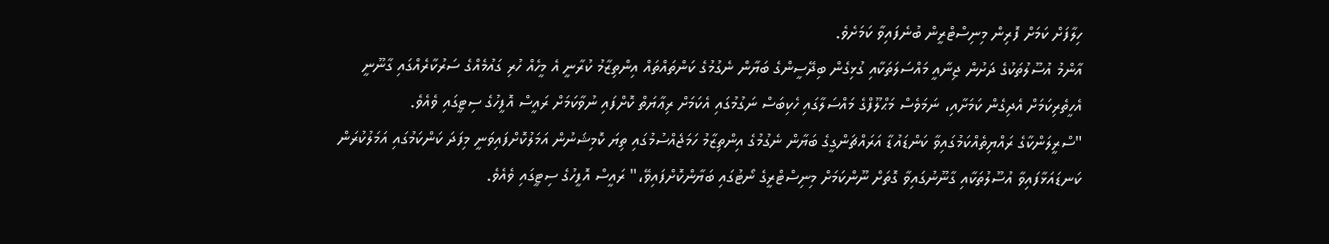ހިލާފަށް ކަމަށް ފޮރިން މިނިސްޓްރީން ބުނެފައިވާ ކަމަށެވެ.
އާންމު އުސޫލުތަކުގެ ދަށުން ޖިނާއީ މައްސަލަތަކާއި ގުޅިގެން ބިދޭސީންގެ ބަޔާން ނެގުމުގެ ކަންތައްތައް އިންތިޒާމު ކުރާނީ އެ މީހެއް ހުރި ގައުމެއްގެ ސަރުކާރެއްގައި ގާނޫނީ އެހީތެރިކަމަށް އެދިގެން ކަމަށާއި، ނަމަވެސް މަޙްލޫފްގެ މައްސަލާގައި ހެކިބަސް ނަގުމުގައި އެކަމަށް ރިޢާޔަތް ކޮށްފައި ނުވާކަމަށް ރައީސް އޮފީހުގެ ސިޓީގައި ވެއެވެ.
"ސްރީލަންކާގެ ރައްޔިތެއްކަމުގައިވާ ކަންޑައުޑާ އަރައްޗަންގީގެ ބަޔާން ނެގުމުގެ އިންތިޒާމު ހަމަޖެއްސުމުގައި ތިޔަ ކޮމިޝަނުން އަމަލުކޮށްފައިވަނީ މިފަދަ ކަންކަމުގައި އަމަލުކުރަން ކަނޑައަޅާފައިވާ އުސޫލުތަކާއި ގާނޫނުގައިވާ ގޮތަށް ނޫންކަމަށް މިނިސްޓްރީގެ ނޯޓުގައި ބަޔާންކޮށްފައިވޭ،" ރައީސް އޮފީހުގެ ސިޓީގައި ވެއެވެ.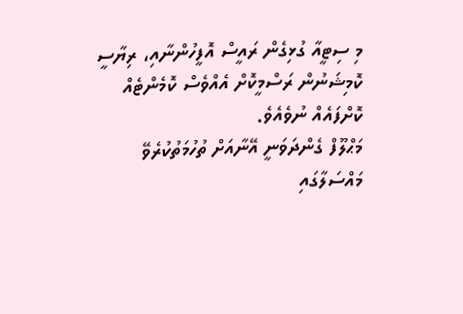މި ސިޓީއާ ގުޅިގެން ރައީސް އޮފީހުންނާއި، ރިޔާސީ ކޮމިޝަނުން ރަސްމީކޮށް އެއްވެސް ކޮމެންޓެއް ކޮށްފައެއް ނުވެއެވެ.
މަޙްލޫފް ގެންދަވަނީ އޭނާއަށް ތުހުމަތުކުރެވޭ މައްސަލާގައި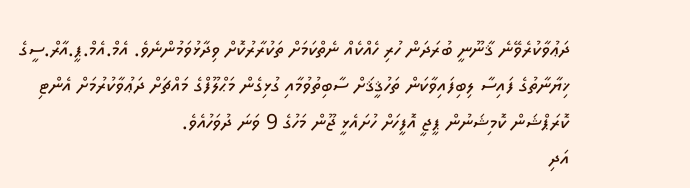ދަޢުވާކުރެވޭނެ ޤާނޫނީ ބުރަދަން ހުރި ހެއްކެއް ނެތްކަމަށް ތަކުރާރުކޮށް ވިދާޅުވަމުންނެވެ. އެމް.އެމް.ޕީ.އާރް.ސީގެ ޚިޔާނާތުގެ ފައިސާ ލިބިފައިވާކަން ތަހުޤީޤަށް ސާބިތުވުމާއި ގުޅިގެން މަޙްލޫފްގެ މައްޗަށް ދަޢުވާކުރުމަށް އެންޓި ކޮރަޕްޝަން ކޮމިޝަނުން ޕީޖީ އޮފީހަށް ހުށައެޅީ ޖޫން މަހުގެ 9 ވަނަ ދުވަހުއެވެ.
އަދި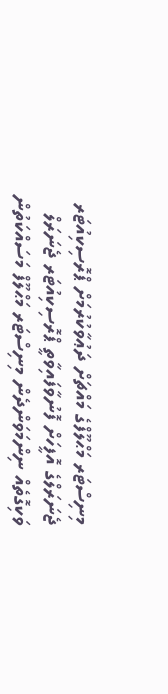މިނިސްޓަރ މަޙްލޫފްގެ މައްޗަށް ދަޢުވާކުރުމަށް ޕްރޮސިކިއުޓަރ ޖެނަރަލްގެ އޮފީހަށް ފޮނުވާފައިވާތީ ޕްރޮސިކިއުޓަރ ޖެނަރަލް ވަކިގޮތެއް ނިންމަވަންދެން މިނިސްޓަރ މަޙްލޫފް މަސައްކަތުން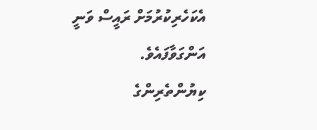އެކަހެރިކުރުމަށް ރައީސް ވަނީ އަންގަވާފައެވެ.
ކިޔުންތެރިންގެ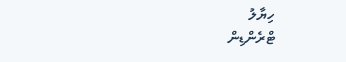ހިޔާލު
ޓްރެންޑިން